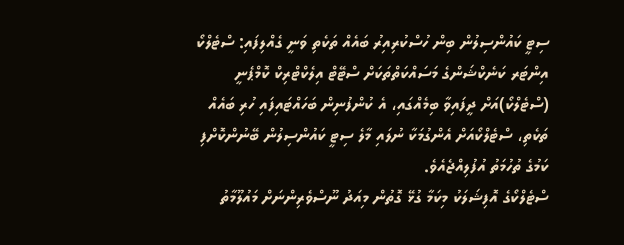ސިޓީ ކައުންސިލުން ބިން ހުސްކުރިއިރު ބައެއް ތަކެތި ވަނީ ގެއްލިފައި: ސްޓެލްކޯ
އިންޓަރ ކަނެކްޝަންގެ މަސައްކަތްތަކަށް ސްޓޭޓް އިލެކްޓްރިކް ކޮމްޕެނީ (ސްޓެލްކޯ)އަށް ދީފައިވާ ބިމެއްގައި، އެ ކުންފުނިން ބަހައްޓައިފައި ހުރި ބައެއް ތަކެތި، ސްޓެލްކޯއަށް އެންގުމަކާ ނުލައި މާލެ ސިޓީ ކައުންސިލުން ބޭނުންކޮށްފި ކަމުގެ ތުހުމަތު އުފުލިއްޖެއެވެ.
ސްޓެލްކޯގެ އޮފިޝަލަކު މިކަމާ ގުޅޭ ގޮތުން މިއަދު ނޫސްވެރިންނަށް މައުލޫމާތު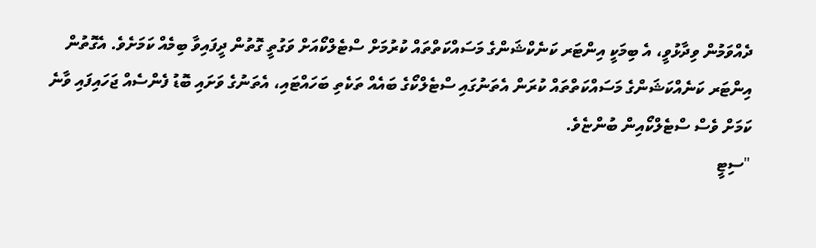ދެއްވަމުން ވިދާޅުވީ، އެ ބިމަކީ އިންޓަރ ކަނެކްޝަންގެ މަސައްކަތްތައް ކުރުމަށް ސްޓެލްކޯއަށް ވަގުތީ ގޮތުން ދީފައިވާ ބިމެއް ކަމަށެވެ. އެގޮތުން އިންޓަރ ކަނެއްކަޝަންގެ މަސައްކަތްތައް ކުރަން އެތަނުގައި ސްޓެލްކޯގެ ބައެއް ތަކެތި ބަހައްޓައި، އެތަނުގެ ވަށައި ބޮޑު ފެންސެއް ޖަހައިފައި ވާނެ ކަމަށް ވެސް ސްޓެލްކޯއިން ބުންޏެވެ.
"ސިޓީ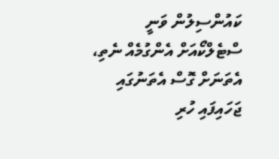ކައުންސިލުން ވަނީ ސްޓެލްކޯއަށް އެންގުމެއް ނެތި، އެތަނަށް ގޮސް އެތަނުގައި ޖަހައިފައި ހުރި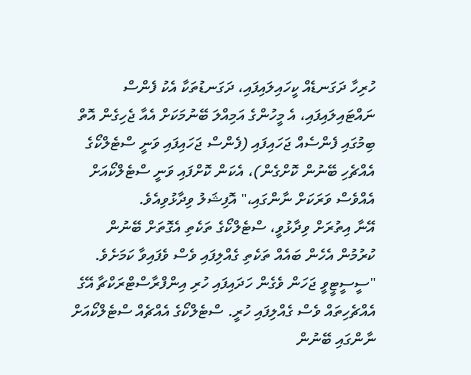ހުރިހާ ދަގަނޑެއް ކީހައިލައިފައި، ދަގަނޑުތަކާ އެކު ފެންސް ނައްޓައިލައިފައި، އެ މީހުންގެ އަމިއްލަ ބޭނުމަކަށް އެއާ ޖެހިގެން އޮތް ބިމުގައި ފެންސެއް ޖަހައިފައި (ފެންސް ޖަހައިފައި ވަނީ ސްޓެލްކޯގެ އެއްޗެހި ބޭނުން ކޮށްގެން)، އެކަން ކޮށްފައި ވަނީ ސްޓެލްކޯއަށް އެއްވެސް ވަރަކަށް ނާންގައި،" އޮފިޝަލު ވިދާޅުވިއެވެ.
އޭނާ އިތުރަށް ވިދާޅުވީ، ސްޓެލްކޯގެ ތަކެތި އެގޮތަށް ބޭނުން ކުރުމުން އެހެން ބައެއް ތަކެތި ގެއްލިފައި ވެސް ވެފައިވާ ކަމަށެވެ.
"ސީސީޓީވީ ޖަހަން ވެގެން ހަދައިފައި ހުރި އިންފްރާސްޓްރަކްޗާ އޭގެ އެއްޗެހިތައް ވެސް ގެއްލިފައި ހުރީ. ސްޓެލްކޯގެ އެއްޗެއް ސްޓެލްކޯއަށް ނާންގައި ބޭނުން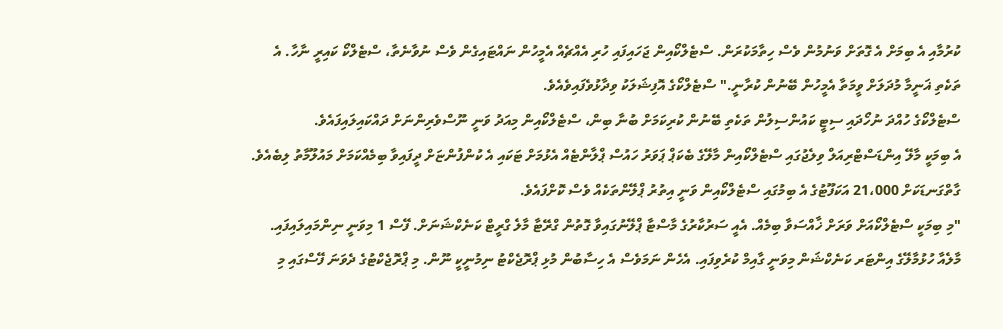ކުރުމާއި އެ ބިމަށް އެ ގޮތަށް ވަނުމުން ވެސް ހިތާމަކުރަން. ސްޓެލްކޯއިން ޖަހައިފައި ހުރި އެއްޗެއް އެމީހުން ނައްޓައިގެން ވެސް ނުވާނެތާ، ސްޓެލްކޯ ކައިރީ ނާހާ. އެ ތަކެތި ޣަނީމާ މުދަލަށް ވީމަތާ އެމީހުން ބޭނުން ކުރާނީ." ސްޓެލްކޯގެ އޮފިޝަލަކު ވިދާޅުވެފައިވެއެވެ.
ސްޓެލްކޯގެ ހުއްދަ ނުހޯދައި ސިޓީ ކައުންސިލުން ތަކެތި ބޭނުން ކުރިކަމަށް ބުނާ ބިން، ސްޓެލްކޯއިން މިއަދު ވަނީ ނޫސްވެރިންނަށް ދައްކައިލައިފައެވެ.
އެ ބިމަކީ މާލޭ އިންޑަސްޓްރިއަލް ވިލެޖުގައި ސްޓެލްކޯއިން މާލޭގެ ބެކަޕް ޕަވަރު ހައުސް ޕްލާންޓެއް އެޅުމަށް ޓަކައި އެ ކުންފުންޏަށް ދީފައިވާ ބިމެއްކަމަށް މައުލޫމާތު ލިބެއެވެ. ގާތްގަނޑަކަށް 21،000 އަކަފޫޓުގެ އެ ބިމުގައި ސްޓެލްކޯއިން ވަނީ އިތުރު ޕްލޭންތަކެއް ވެސް ކޮށްފައެވެ.
"މި ބިމަކީ ސްޓެލްކޯއަށް ވަރަށް ޚާއްސަވާ ބިމެއް. އެއީ ސަރުކާރުގެ މާސްޓާ ޕްލޭނުގައިވާ ގޮތުން ގްރޭޓާ މާލެ ގްރީޓް ކަނެކްޝަނަށް. ފޭސް 1 މިވަނީ ނިންމައިލައިފައި. މާލެއާ ހުޅުމާލޭގެ އިންޓަރ ކަނެކްޝަން މިވަނީ ގާއިމް ކުރެވިފައި. އެހެން ނަމަވެސް އެ ހިސާބުން މުޅި ޕްރޮޖެކްޓު ނިމުނީކީ ނޫން. މި ޕްރޮޖެކްޓުގެ ދެވަނަ ފޭސްގައި މި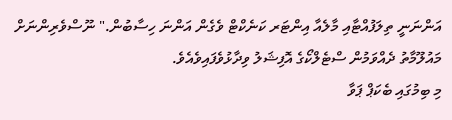އަންނަނީ ތިލަފުއްޓާއި މާލެއާ އިންޓަރ ކަނެކްޓް ވެގެން އަންނަ ހިސާބުން." ނޫސްވެރިންނަށް މައުލޫމާތު ދެއްވަމުން ސްޓެލްކޯގެ އޮފިޝަލު ވިދާޅުވެފައިވެއެވެ.
މި ބިމުގައި ބެކަޕް ޕަވާ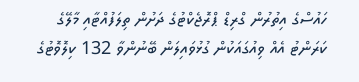ހައުސްގެ އިތުރުން ގްރިޑް ޕްރޮޖެކްޓުގެ ދަށުން ތިލަފުއްޓާއި މާލޭގެ ކަރަންޓު އެއް ވިއުގައަކުން ގުޅުވައިލަން ބޭނުންވާ 132 ކިލޮވޮޓުގެ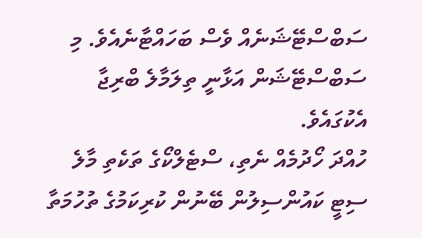ސަބްސްޓޭޝަނެއް ވެސް ބަހައްޓާނެއެވެ. މި ސަބްސްޓޭޝަން އަޅާނީ ތިލަމާލެ ބްރިޖާ އެކުގައެވެ.
ހުއްދަ ހޯދުމެއް ނެތި، ސްޓެލްކޯގެ ތަކެތި މާލެ ސިޓީ ކައުންސިލުން ބޭނުން ކުރިކަމުގެ ތުހުމަތާ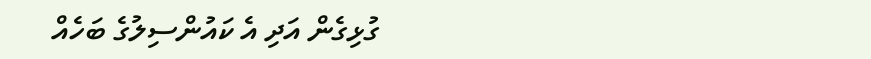ގުޅިގެން އަދި އެ ކައުންސިލުގެ ބަހެއް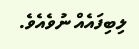ލިބިފައެއް ނުވެއެވެ.